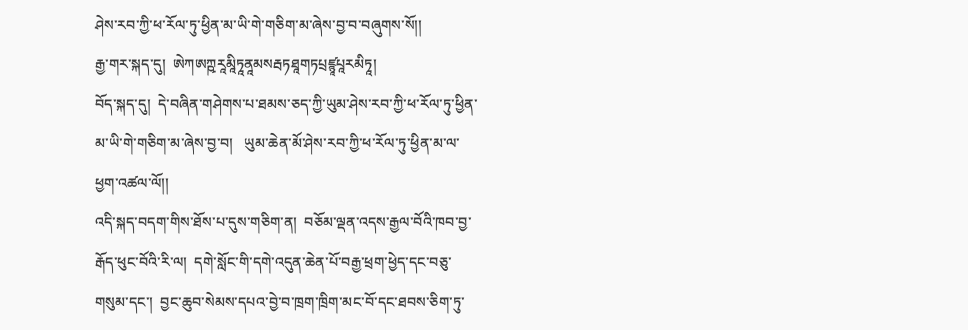ཤེས་རབ་ཀྱི་ཕ་རོལ་ཏུ་ཕྱིན་མ་ཡི་གེ་གཅིག་མ་ཞེས་བྱ་བ་བཞུགས་སོ།།
རྒྱ་གར་སྐད་དུ།  ཨེཀཨཀྵརཱམཱིཏཱནཱམསརྦཏཐཱགཏཔྲཛྙཱཔཱརམིཏཱ།
བོད་སྐད་དུ།  དེ་བཞིན་གཤེགས་པ་ཐམས་ཅད་ཀྱི་ཡུམ་ཤེས་རབ་ཀྱི་ཕ་རོལ་ཏུ་ཕྱིན་མ་ཡི་གེ་གཅིག་མ་ཞེས་བྱ་བ།   ཡུམ་ཆེན་མོ་ཤེས་རབ་ཀྱི་ཕ་རོལ་ཏུ་ཕྱིན་མ་ལ་ཕྱག་འཚལ་ལོ།།
འདི་སྐད་བདག་གིས་ཐོས་པ་དུས་གཅིག་ན།  བཅོམ་ལྡན་འདས་རྒྱལ་བོའི་ཁབ་བྱ་རྒོད་ཕུང་བོའི་རི་ལ།  དགེ་སློང་གི་དགེ་འདུན་ཆེན་པོ་བརྒྱ་ཕྲག་ཕྱེད་དང་བཅུ་གསུམ་དང་།  བྱང་ཆུབ་སེམས་དཔའ་བྱེ་བ་ཁྲག་ཁྲིག་མང་བོ་དང་ཐབས་ཅིག་ཏུ་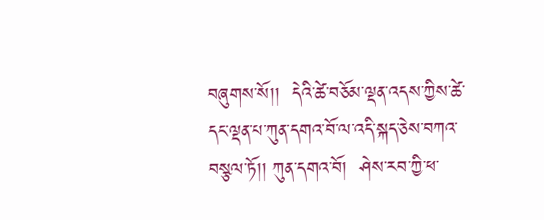བཞུགས་སོ།།  དེའི་ཚེ་བཅོམ་ལྡན་འདས་ཀྱིས་ཚེ་དང་ལྡན་པ་ཀུན་དགའ་བོ་ལ་འདི་སྐད་ཅེས་བཀའ་བསྩལ་ཏོ།། ཀུན་དགའ་བོ།  ཤེས་རབ་ཀྱི་ཕ་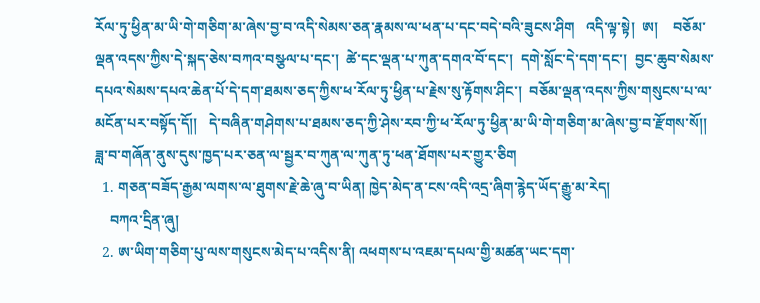རོལ་ཏུ་ཕྱིན་མ་ཡི་གེ་གཅིག་མ་ཞེས་བྱ་བ་འདི་སེམས་ཅན་རྣམས་ལ་ཕན་པ་དང་བདེ་བའི་ཟུངས་ཤིག   འདི་ལྟ་སྟེ།  ཨ།    བཅོམ་ལྡན་འདས་ཀྱིས་དེ་སྐད་ཅེས་བཀའ་བསྩལ་པ་དང་།  ཚེ་དང་ལྡན་པ་ཀུན་དགའ་བོ་དང་།  དགེ་སློང་དེ་དག་དང་།  བྱང་ཆུབ་སེམས་དཔའ་སེམས་དཔའ་ཆེན་པོ་དེ་དག་ཐམས་ཅད་ཀྱིས་ཕ་རོལ་ཏུ་ཕྱིན་པ་རྗེས་སུ་རྟོགས་ཤིང་།  བཅོམ་ལྡན་འདས་ཀྱིས་གསུངས་པ་ལ་མངོན་པར་བསྟོད་དོ།།   དེ་བཞིན་གཤེགས་པ་ཐམས་ཅད་ཀྱི་ཤེས་རབ་ཀྱི་ཕ་རོལ་ཏུ་ཕྱིན་མ་ཡི་གེ་གཅིག་མ་ཞེས་བྱ་བ་རྫོགས་སོ།།
ཟླ་བ་གཞོན་ནུས་དུས་ཁྱད་པར་ཅན་ལ་སྦྱར་བ་ཀུན་ལ་ཀུན་ཏུ་ཕན་ཐོགས་པར་གྱུར་ཅིག
  1. གཅན་བཟོད་རྒྱམ་ལགས་ལ་ཐུགས་རྗེ་ཆེ་ཞུ་བ་ཡིན། ཁྱེད་མེད་ན་ངས་འདི་འདྲ་ཞིག་རྙེད་ཡོད་རྒྱུ་མ་རེད།
    བཀའ་དྲིན་ཞུ།
  2. ཨ་ཡིག་གཅིག་པུ་ལས་གསུངས་མེད་པ་འདིས་ནི། འཕགས་པ་འཇམ་དཔལ་གྱི་མཚན་ཡང་དག་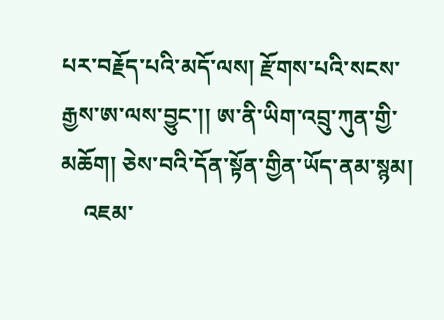པར་བརྗོད་པའི་མདོ་ལས། རྫོགས་པའི་སངས་རྒྱས་ཨ་ལས་བྱུང་།། ཨ་ནི་ཡིག་འབྲུ་ཀུན་གྱི་མཆོག། ཅེས་བའི་དོན་སྟོན་གྱིན་ཡོད་ནམ་སྙམ།
    འཇམ་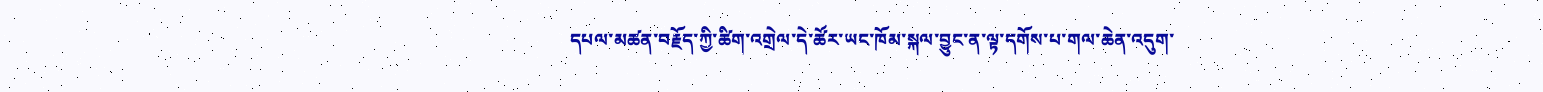དཔལ་མཚན་བརྗོད་ཀྱི་ཚིག་འགྲེལ་དེ་ཚོར་ཡང་ཁོམ་སྐལ་བྱུང་ན་ལྟ་དགོས་པ་གལ་ཆེན་འདུག་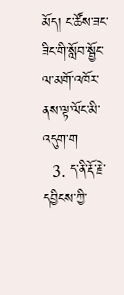མོད། ང་ཚོས་ཟང་ཟིང་གི་སློབ་སྦྱོང་ལ་མགོ་འཁོར་ནས་ལྟ་ལོང་མི་འདུག་ག
  3. ད་ནི་རྡོ་རྗེ་དབྱིངས་ཀྱི་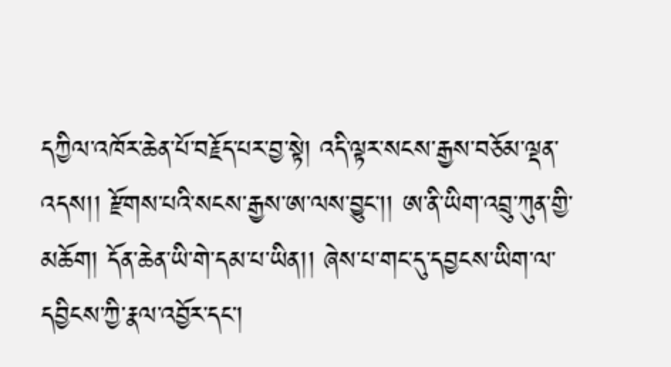དཀྱིལ་འཁོར་ཆེན་པོ་བརྗོད་པར་བྱ་སྟེ། འདི་ལྟར་སངས་རྒྱས་བཅོམ་ལྡན་འདས།། རྫོགས་པའི་སངས་རྒྱས་ཨ་ལས་བྱུང་།། ཨ་ནི་ཡིག་འབྲུ་ཀུན་གྱི་མཆོག། དོན་ཆེན་ཡི་གེ་དམ་པ་ཡིན།། ཞེས་པ་གང་དུ་དབྱངས་ཡིག་ལ་དབྱིངས་ཀྱི་རྣལ་འབྱོར་དང་།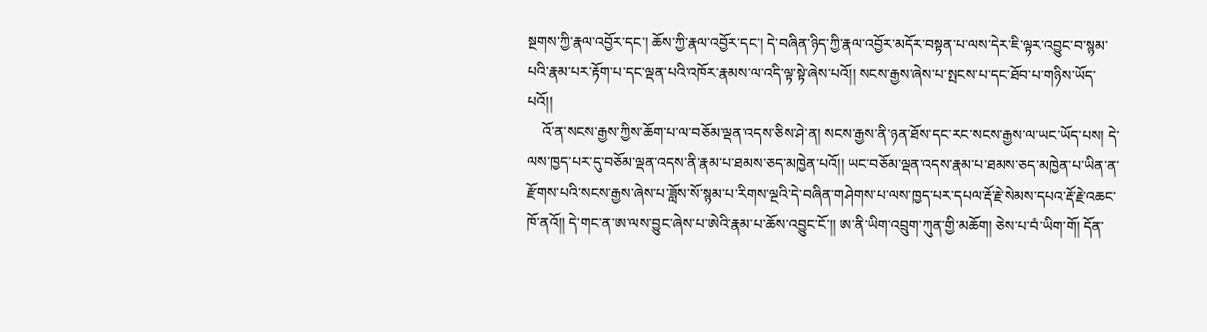སྔགས་ཀྱི་རྣལ་འབྱོར་དང་། ཆོས་ཀྱི་རྣལ་འབྱོར་དང་། དེ་བཞིན་ཉིད་ཀྱི་རྣལ་འབྱོར་མདོར་བསྟན་པ་ལས་དེར་ཇི་ལྟར་འབྱུང་བ་སྙམ་པའི་རྣམ་པར་རྟོག་པ་དང་ལྡན་པའི་འཁོར་རྣམས་ལ་འདི་ལྟ་སྟེ་ཞེས་པའོ།། སངས་རྒྱས་ཞེས་པ་སྤངས་པ་དང་ཐོབ་པ་གཉིས་ཡོད་པའོ།།
    འོ་ན་སངས་རྒྱས་ཀྱིས་ཆོག་པ་ལ་བཅོམ་ལྡན་འདས་ཅིས་ཤེ་ན། སངས་རྒྱས་ནི་ཉན་ཐོས་དང་རང་སངས་རྒྱས་ལ་ཡང་ཡོད་པས། དེ་ལས་ཁྱད་པར་དུ་བཅོམ་ལྡན་འདས་ནི་རྣམ་པ་ཐམས་ཅད་མཁྱེན་པའོ།། ཡང་བཅོམ་ལྡན་འདས་རྣམ་པ་ཐམས་ཅད་མཁྱེན་པ་ཡིན་ན་རྫོགས་པའི་སངས་རྒྱས་ཞེས་པ་ཟློས་སོ་སྙམ་པ་རིགས་ལྔའི་དེ་བཞིན་གཤེགས་པ་ལས་ཁྱད་པར་དཔལ་རྡོ་རྗེ་སེམས་དཔའ་རྡོ་རྗེ་འཆང་ཁོ་ནའོ།། དེ་གང་ན་ཨ་ལས་བྱུང་ཞེས་པ་ཨེའི་རྣམ་པ་ཆོས་འབྱུང་ངོ་།། ཨ་ནི་ཡིག་འབྲུག་ཀུན་གྱི་མཆོག། ཅེས་པ་བཾ་ཡིག་གོ། དོན་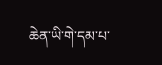ཆེན་ཡི་གེ་དམ་པ་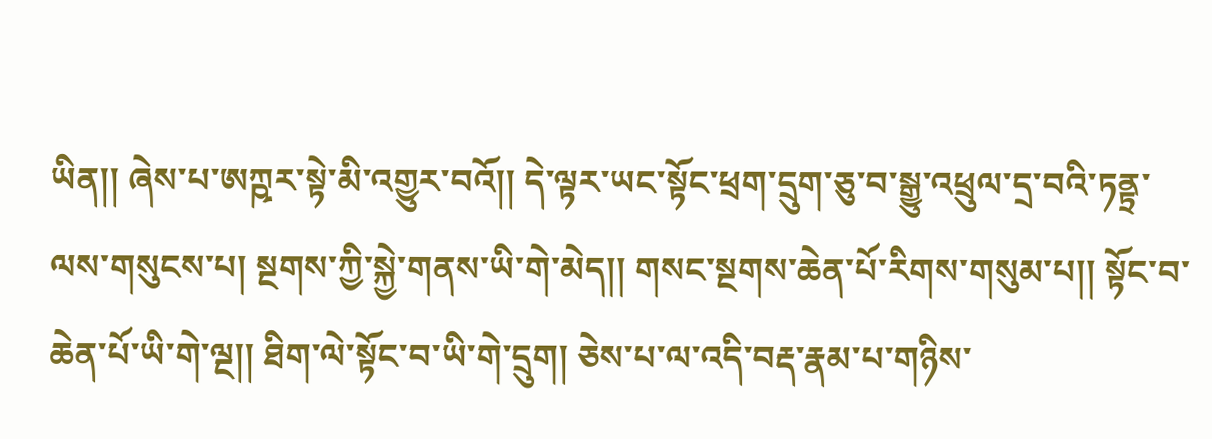ཡིན།། ཞེས་པ་ཨཀྵར་སྟེ་མི་འགྱུར་བའོ།། དེ་ལྟར་ཡང་སྟོང་ཕྲག་དྲུག་ཅུ་བ་སྒྱུ་འཕྲུལ་དྲ་བའི་ཏནྟྲ་ལས་གསུངས་པ། སྔགས་ཀྱི་སྐྱེ་གནས་ཡི་གེ་མེད།། གསང་སྔགས་ཆེན་པོ་རིགས་གསུམ་པ།། སྟོང་བ་ཆེན་པོ་ཡི་གེ་ལྔ།། ཐིག་ལེ་སྟོང་བ་ཡི་གེ་དྲུག། ཅེས་པ་ལ་འདི་བརྡ་རྣམ་པ་གཉིས་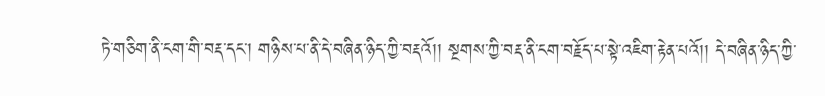ཏེ་གཅིག་ནི་ངག་གི་བརྡ་དང་། གཉིས་པ་ནི་དེ་བཞིན་ཉིད་ཀྱི་བརྡའོ།། སྔགས་ཀྱི་བརྡ་ནི་ངག་བརྗོད་པ་སྟེ་འཇིག་རྟེན་པའོ།། དེ་བཞིན་ཉིད་ཀྱི་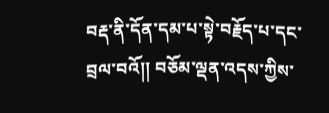བརྡ་ནི་དོན་དམ་པ་སྟེ་བརྗོད་པ་དང་བྲལ་བའོ།། བཅོམ་ལྡན་འདས་ཀྱིས་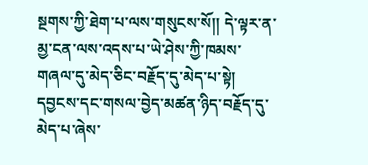སྔགས་ཀྱི་ཐེག་པ་ལས་གསུངས་སོ།། དེ་ལྟར་ན་མྱ་ངན་ལས་འདས་པ་ཡེ་ཤེས་ཀྱི་ཁམས་གཞལ་དུ་མེད་ཅིང་བརྗོད་དུ་མེད་པ་སྟེ། དབྱངས་དང་གསལ་བྱེད་མཚན་ཉིད་བརྗོད་དུ་མེད་པ་ཞེས་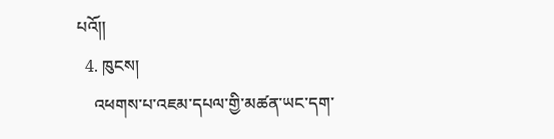པའོ།།
  4. ཁུངས།
    འཕགས་པ་འཇམ་དཔལ་གྱི་མཚན་ཡང་དག་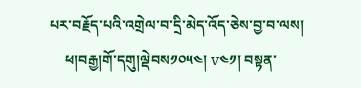པར་བརྗོད་པའི་འགྲེལ་བ་དྲི་མེད་འོད་ཅེས་བྱ་བ་ལས།
    ཕ།བརྒྱ།གོ་དགུ།ལྡེབས༡༠༥༤། v༤༡། བསྟན་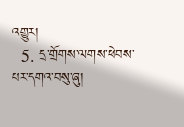འགྱུར།
  5. དྲ་གྲོགས་ལགས་ཕེབས་པར་དགའ་བསུ་ཞུ།